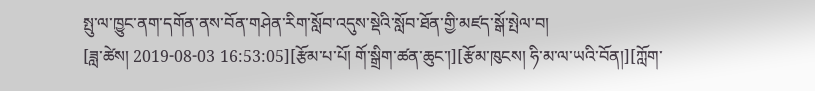སྤུ་ལ་ཁྱུང་ནག་དགོན་ནས་བོན་གཤེན་རིག་སློབ་འདུས་སྡེའི་སློབ་ཐོན་གྱི་མཛད་སྒོ་སྤེལ་བ།
[ཟླ་ཚེས། 2019-08-03 16:53:05][རྩོམ་པ་པོ། གོ་སྒྲིག་ཚན་ཆུང་།][རྩོམ་ཁུངས། ཧི་མ་ལ་ཡའི་བོན།][ཀློག་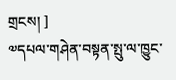གྲངས། ]
༧དཔལ་གཤེན་བསྟན་སྤུ་ལ་ཁྱུང་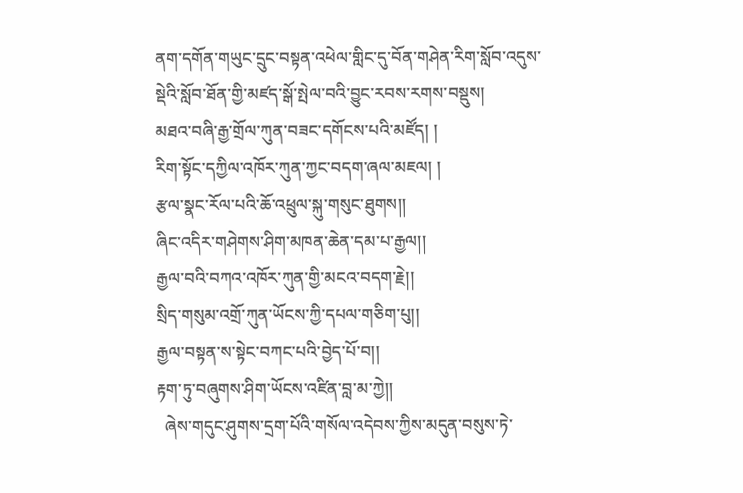ནག་དགོན་གཡུང་དྲུང་བསྟན་འཕེལ་གླིང་དུ་བོན་གཤེན་རིག་སློབ་འདུས་སྡེའི་སློབ་ཐོན་གྱི་མཛད་སྒོ་སྤེལ་བའི་བྱུང་རབས་རགས་བསྡུས།
མཐའ་བཞི་རྒྱ་གྲོལ་ཀུན་བཟང་དགོངས་པའི་མཛོད། །
རིག་སྟོང་དཀྱིལ་འཁོར་ཀུན་ཀྱང་བདག་ཞལ་མཇལ། །
རྩལ་སྣང་རོལ་པའི་ཆོ་འཕྲུལ་སྐུ་གསུང་ཐུགས།།
ཞིང་འདིར་གཤེགས་ཤིག་མཁན་ཆེན་དམ་པ་རྒྱལ།།
རྒྱལ་བའི་བཀའ་འཁོར་ཀུན་གྱི་མངའ་བདག་རྗེ།།
སྲིད་གསུམ་འགྲོ་ཀུན་ཡོངས་ཀྱི་དཔལ་གཅིག་པུ།།
རྒྱལ་བསྟན་ས་སྟེང་བཀང་པའི་བྱེད་པོ་བ།།
རྟག་ཏུ་བཞུགས་ཤིག་ཡོངས་འཛིན་བླ་མ་ཀྱེ།།
  ཞེས་གདུང་ཤུགས་དྲག་པོའི་གསོལ་འདེབས་ཀྱིས་མདུན་བསུས་ཏེ་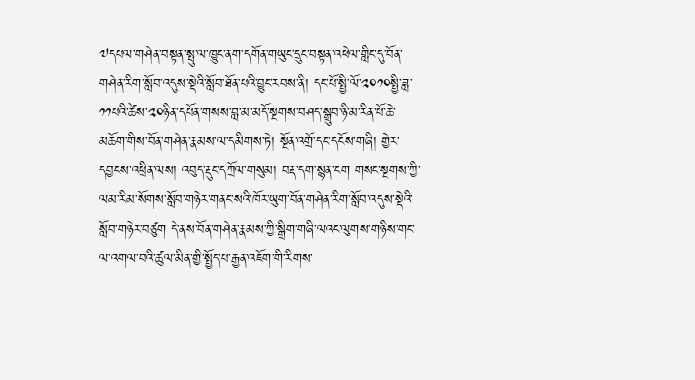༧དཔལ་གཤེན་བསྟན་སྤུ་ལ་ཁྱུང་ནག་དགོན་གཡུང་དྲུང་བསྟན་འཕེལ་གླིང་དུ་བོན་གཤེན་རིག་སློབ་འདུས་སྡེའི་སློབ་ཐོན་པའི་བྱུང་རབས་ནི། དང་པོ་སྤྱི་ལོ་༢༠༡༠སྤྱི་ཟླ་༡༡པའི་ཚེས་༢༠ཉིན་དཔོན་གསས་བླ་མ་མདོ་སྔགས་བཤད་སྒྲུབ་ཉི་མ་རིན་པོ་ཆེ་མཆོག་གིས་བོན་གཤེན་རྣམས་ལ་དམིགས་ཏེ། སྔོན་འགྲོ་དང་དངོས་གཞི། གྱེར་དབྱངས་འཕྲིན་ལས། འབུད་རྡུང་དཀྲོལ་གསུམ། བརྡ་དག་སྙན་ངག གསང་སྔགས་ཀྱི་ལམ་རིམ་སོགས་སློབ་གཉེར་གནང་སའི་ཁོར་ཡུག་བོན་གཤེན་རིག་སློབ་འདུས་སྡེའི་སློབ་གཉེར་བཙུག དེ་ནས་བོན་གཤེན་རྣམས་ཀྱི་སྒྲིག་གཞི་ལའང་ལུགས་གཉིས་གང་ལ་འགལ་བའི་ཚུལ་མིན་གྱི་སྤྱོད་པ་རྒྱན་འཇོག་གི་རིགས་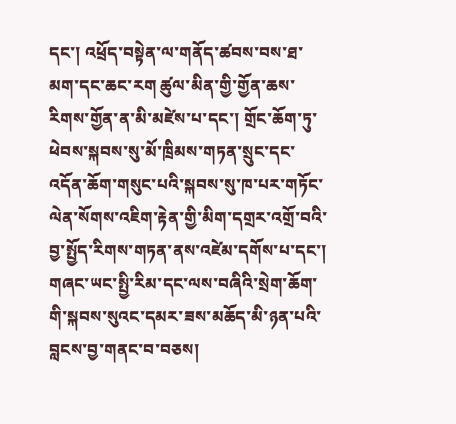དང་། འཕྲོད་བསྟེན་ལ་གནོད་ཚབས་བས་ཐ་མག་དང་ཆང་རག ཚུལ་མིན་གྱི་གྱོན་ཆས་རིགས་གྱོན་ན་མི་མཛེས་པ་དང་། གྲོང་ཆོག་ཏུ་ཕེབས་སྐབས་སུ་མོ་ཁྲིམས་གཏན་སྲུང་དང་འདོན་ཆོག་གསུང་པའི་སྐབས་སུ་ཁ་པར་གཏོང་ལེན་སོགས་འཇིག་རྟེན་གྱི་མིག་དགྲར་འགྲོ་བའི་བྱ་སྤྱོད་རིགས་གཏན་ནས་འཛེམ་དགོས་པ་དང་། གཞང་ཡང་སྤྱི་རིམ་དང་ལས་བཞིའི་སྲེག་ཆོག་གི་སྐབས་སུའང་དམར་ཟས་མཆོད་མི་ཉན་པའི་བླངས་བྱ་གནང་བ་བཅས།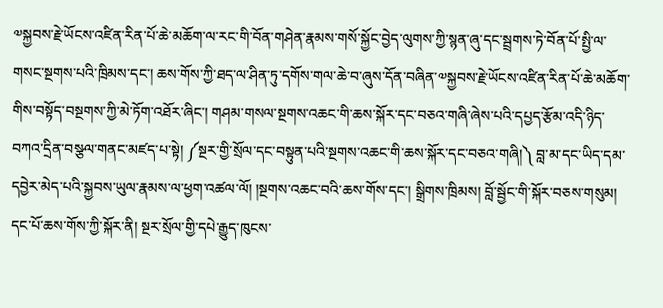༧སྐྱབས་རྗེ་ཡོངས་འཛིན་རིན་པོ་ཆེ་མཆོག་ལ་རང་གི་བོན་གཤེན་རྣམས་གསོ་སྐྱོང་བྱེད་ལུགས་ཀྱི་སྙན་ཞུ་དང་སྦྲགས་ཏེ་བོན་པོ་སྤྱི་ལ་གསང་སྔགས་པའི་ཁྲིམས་དང་། ཆས་གོས་ཀྱི་ཐད་ལ་ཤིན་ཏུ་དགོས་གལ་ཆེ་བ་ཞུས་དོན་བཞིན་༧སྐྱབས་རྗེ་ཡོངས་འཛིན་རིན་པོ་ཆེ་མཆོག་གིས་བསྟོད་བསྔགས་ཀྱི་མེ་ཏོག་འཐོར་ཞིང་། གཤམ་གསལ་སྔགས་འཆང་གི་ཆས་སྐོར་དང་བཅའ་གཞི་ཞེས་པའི་དཔྱད་རྩོམ་འདི་ཉིད་བཀའ་དྲིན་བསྩལ་གནང་མཛད་པ་སྟེ། ༼སྔར་གྱི་སྲོལ་དང་བསྟུན་པའི་སྔགས་འཆང་གི་ཆས་སྐོར་དང་བཅའ་གཞི།༽ བླ་མ་དང་ཡིད་དམ་དབྱེར་མེད་པའི་སྐྱབས་ཡུལ་རྣམས་ལ་ཕྱག་འཚལ་ལོ། །སྔགས་འཆང་བའི་ཆས་གོས་དང་། སྒྲིགས་ཁྲིམས། བློ་སྦྱོང་གི་སྐོར་བཅས་གསུམ། དང་པོ་ཆས་གོས་ཀྱི་སྐོར་ནི། སྔར་སྲོལ་གྱི་དཔེ་རྒྱུད་ཁུངས་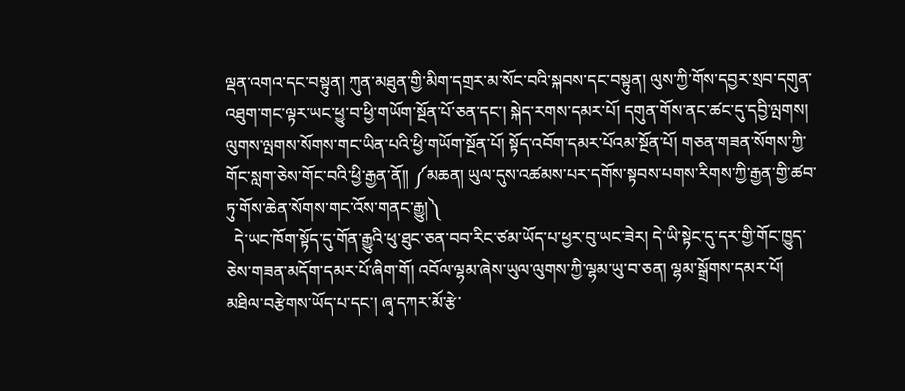ལྡན་འགའ་དང་བསྟུན། ཀུན་མཐུན་གྱི་མིག་དགྲར་མ་སོང་བའི་སྐབས་དང་བསྟུན། ལུས་ཀྱི་གོས་དབྱར་སྲབ་དགུན་འཐུག་གང་ལྟར་ཡང་ཕྱུ་བ་ཕྱི་གཡོག་སྔོན་པོ་ཅན་དང་། སྐེད་རགས་དམར་པོ། དགུན་གོས་ནང་ཚང་དུ་དབྱི་ལྤགས། ལུགས་ལྤགས་སོགས་གང་ཡིན་པའི་ཕྱི་གཡོག་སྔོན་པོ། སྟོད་འབོག་དམར་པོའམ་སྔོན་པོ། གཅན་གཟན་སོགས་ཀྱི་གོང་སླག་ཅེས་གོང་བའི་ཕྱི་རྒྱན་ནོ།། ༼མཆན། ཡུལ་དུས་འཚམས་པར་དགོས་སྟབས་པགས་རིགས་ཀྱི་རྒྱན་གྱི་ཚབ་ཏུ་གོས་ཆེན་སོགས་གང་འོས་གནང་རྒྱུ།༽
  དེ་ཡང་ཁོག་སྟོད་དུ་གོན་རྒྱུའི་ཕུ་ཐུང་ཅན་བབ་རིང་ཙམ་ཡོད་པ་ཕྱར་བུ་ཡང་ཟེར། དེ་ཡི་སྟེང་དུ་དར་གྱི་གོང་ཁྱུད་ཅེས་གཟན་མདོག་དམར་པོ་ཞིག་གོ། འབོལ་ལྷམ་ཞེས་ཡུལ་ལུགས་ཀྱི་ལྷམ་ཡུ་བ་ཅན། ལྷམ་སྒྲོགས་དམར་པོ། མཐིལ་བརྩེགས་ཡོད་པ་དང་། ཞྭ་དཀར་མོ་རྩེ་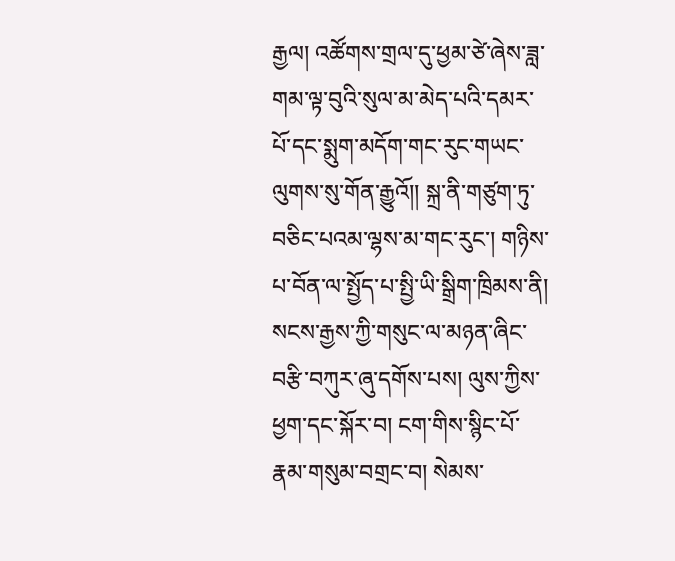རྒྱལ། འཚོགས་གྲལ་དུ་ཕྱམ་ཙེ་ཞེས་ཟླ་གམ་ལྟ་བུའི་སུལ་མ་མེད་པའི་དམར་པོ་དང་སྨུག་མདོག་གང་རུང་གཡང་ལུགས་སུ་གོན་རྒྱུའོ།། སྐྲ་ནི་གཙུག་ཏུ་བཅིང་པའམ་ལྷས་མ་གང་རུང་། གཉིས་པ་བོན་ལ་སྤྱོད་པ་སྤྱི་ཡི་སྒྲིག་ཁྲིམས་ནི། སངས་རྒྱས་ཀྱི་གསུང་ལ་མཉན་ཞིང་བརྩི་བཀུར་ཞུ་དགོས་པས། ལུས་ཀྱིས་ཕྱག་དང་སྐོར་བ། ངག་གིས་སྙིང་པོ་རྣམ་གསུམ་བགྲང་བ། སེམས་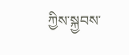ཀྱིས་སྐྱབས་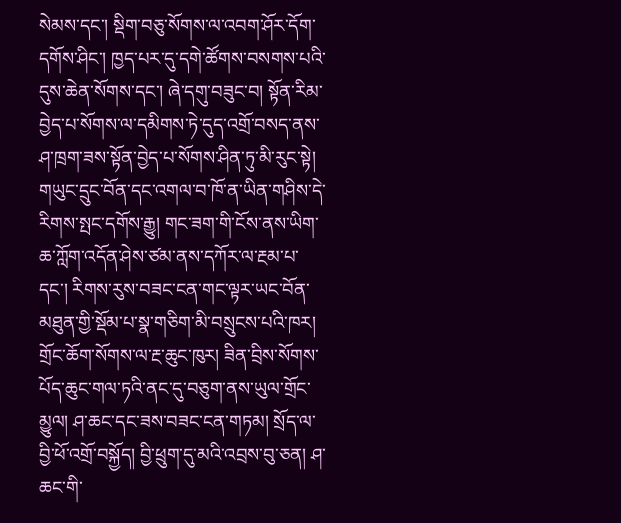སེམས་དང་། སྡིག་བཅུ་སོགས་ལ་འབག་ཤོར་དོག་དགོས་ཤིང་། ཁྱད་པར་དུ་དགེ་ཚོགས་བསགས་པའི་དུས་ཆེན་སོགས་དང་། ཞེ་དགུ་བཟུང་བ། སྟོན་རིམ་བྱེད་པ་སོགས་ལ་དམིགས་ཏེ་དུད་འགྲོ་བསད་ནས་ཤ་ཁྲག་ཟས་སྟོན་བྱེད་པ་སོགས་ཤིན་ཏུ་མི་རུང་སྟེ། གཡུང་དྲུང་བོན་དང་འགལ་བ་ཁོ་ན་ཡིན་གཤིས་དེ་རིགས་སྤང་དགོས་རྒྱུ། གང་ཟག་གི་ངོས་ནས་ཡིག་ཆ་ཀློག་འདོན་ཤེས་ཙམ་ནས་དཀོར་ལ་རྔམ་པ་དང་། རིགས་རུས་བཟང་ངན་གང་ལྟར་ཡང་བོན་མཐུན་གྱི་སྡོམ་པ་སྣ་གཅིག་མི་བསྲུངས་པའི་ཁར། གྲོང་ཆོག་སོགས་ལ་རྔ་ཆུང་ཁུར། ཟིན་བྲིས་སོགས་པོད་ཆུང་གལ་ཏའི་ནང་དུ་བཅུག་ནས་ཡུལ་གྲོང་མྱུལ། ཤ་ཆང་དང་ཟས་བཟང་ངན་གཏམ། སྲོད་ལ་བྱི་ཕོ་འགྲོ་བསྐྱོད། བྱི་ཕྲུག་དུ་མའི་འབྲས་བུ་ཅན། ཤ་ཆང་གི་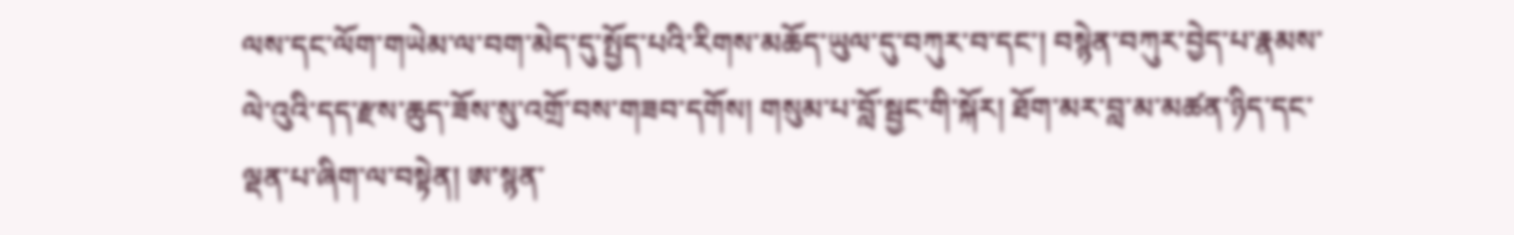ལས་དང་ལོག་གཡེམ་ལ་བག་མེད་དུ་སྤྱོད་པའི་རིགས་མཆོད་ཡུལ་དུ་བཀུར་བ་དང་། བསྙེན་བཀུར་བྱེད་པ་རྣམས་ལེ་འུའི་དད་རྫས་ཆུད་ཟོས་སུ་འགྲོ་བས་གཟབ་དགོས། གསུམ་པ་བློ་སྦྱང་གི་སྐོར། ཐོག་མར་བླ་མ་མཚན་ཉིད་དང་ལྡན་པ་ཞིག་ལ་བསྟེན། ཨ་སྙན་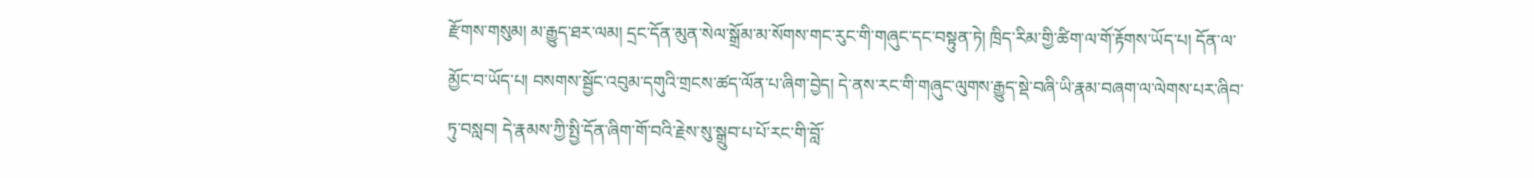རྫོགས་གསུམ། མ་རྒྱུད་ཐར་ལམ། དྲང་དོན་མུན་སེལ་སྒྲོམ་མ་སོགས་གང་རུང་གི་གཞུང་དང་བསྟུན་ཏེ། ཁྲིད་རིམ་གྱི་ཚིག་ལ་གོ་རྟོགས་ཡོད་པ། དོན་ལ་མྱོང་བ་ཡོད་པ། བསགས་སྦྱོང་འབུམ་དགུའི་གྲངས་ཚད་ལོན་པ་ཞིག་བྱེད། དེ་ནས་རང་གི་གཞུང་ལུགས་རྒྱུད་སྡེ་བཞི་ཡི་རྣམ་བཞག་ལ་ལེགས་པར་ཞིབ་ཏུ་བསླབ། དེ་རྣམས་ཀྱི་སྤྱི་དོན་ཞིག་གོ་བའི་རྗེས་སུ་སྒྲུབ་པ་པོ་རང་གི་བློ་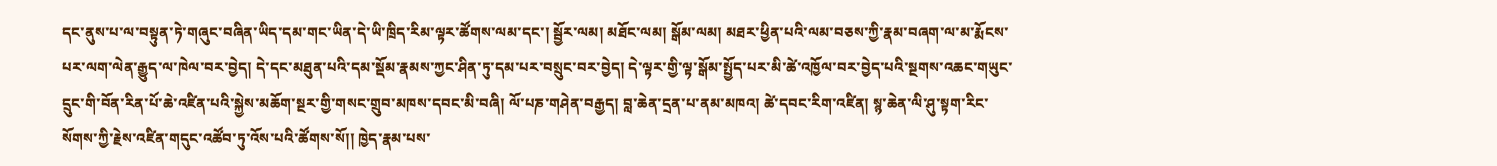དང་ནུས་པ་ལ་བསྟུན་ཏེ་གཞུང་བཞིན་ཡིད་དམ་གང་ཡིན་དེ་ཡི་ཁྲིད་རིམ་ལྟར་ཚོགས་ལམ་དང་། སྦྱོར་ལམ། མཐོང་ལམ། སྒོམ་ལམ། མཐར་ཕྱིན་པའི་ལམ་བཅས་ཀྱི་རྣམ་བཞག་ལ་མ་རྨོངས་པར་ལག་ལེན་རྒྱུད་ལ་ཁེལ་བར་བྱེད། དེ་དང་མཐུན་པའི་དམ་སྡོམ་རྣམས་ཀྱང་ཤིན་ཏུ་དམ་པར་བསྲུང་བར་བྱེད། དེ་ལྟར་གྱི་ལྟ་སྒོམ་སྤྱོད་པར་མི་ཚེ་འཁྱོལ་བར་བྱེད་པའི་སྔགས་འཆང་གཡུང་དྲུང་གི་བོན་རིན་པོ་ཆེ་འཛིན་པའི་སྐྱེས་མཆོག་སྔར་གྱི་གསང་གྲུབ་མཁས་དབང་མི་བཞི། ལོ་པཎ་གཤེན་བརྒྱད། བླ་ཆེན་དྲན་པ་ནམ་མཁའ། ཚེ་དབང་རིག་འཛིན། སྙ་ཆེན་ལི་ཤུ་སྟག་རིང་སོགས་ཀྱི་རྗེས་འཛིན་གདུང་འཚོབ་ཏུ་འོས་པའི་ཚོགས་སོ།། ཁྱེད་རྣམ་པས་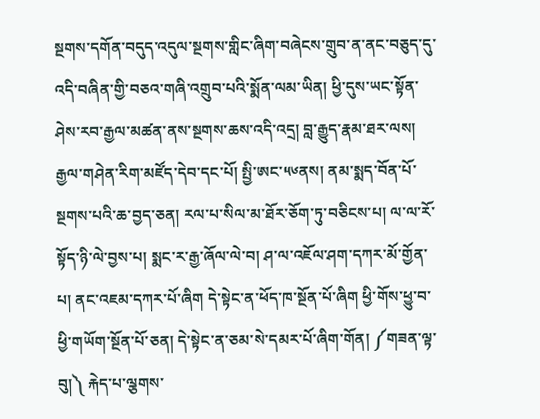སྔགས་དགོན་བདུད་འདུལ་སྔགས་གླིང་ཞིག་བཞེངས་གྲུབ་ན་ནང་བཅུད་དུ་འདི་བཞིན་གྱི་བཅའ་གཞི་འགྲུབ་པའི་སྨོན་ལམ་ཡིན། ཕྱི་དུས་ཡང་སྟོན་ཤེས་རབ་རྒྱལ་མཚན་ནས་སྔགས་ཆས་འདི་འདྲ། བླ་རྒྱུད་རྣམ་ཐར་ལས། རྒྱལ་གཤེན་རིག་མཛོད་དེབ་དང་པོ། སྤྱི་ཨང་༥༦ནས། ནམ་སྨད་བོན་པོ་སྔགས་པའི་ཆ་བྱད་ཅན། རལ་པ་སིལ་མ་ཐོར་ཅོག་ཏུ་བཅིངས་པ། ལ་ལ་རོ་སྟོད་ཉི་ལེ་བྱས་པ། སྨང་ར་རྒྱ་ཞོལ་ལེ་བ། ཤ་ལ་འཇོལ་ཤག་དཀར་མོ་གྱོན་པ། ནང་འཇམ་དཀར་པོ་ཞིག དེ་སྟེང་ན་ཕོད་ཁ་སྔོན་པོ་ཞིག ཕྱི་གོས་ཕྱུ་བ་ཕྱི་གཡོག་སྔོན་པོ་ཅན། དེ་སྟེང་ན་ཅམ་སེ་དམར་པོ་ཞིག་གོན། ༼གཟན་ལྟ་བུ།༽ རྐེད་པ་ལྕགས་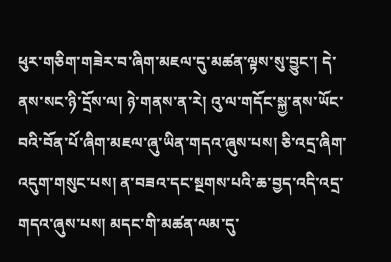ཕུར་གཅིག་གཟེར་བ་ཞིག་མཇལ་དུ་མཚན་ལྟས་སུ་བྱུང་། དེ་ནས་སང་ཉི་དྲོས་ལ། ཉེ་གནས་ན་རེ། འུ་ལ་གདོང་སྐྱ་ནས་ཡོང་བའི་བོན་པོ་ཞིག་མཇལ་ཞུ་ཡིན་གདའ་ཞུས་པས། ཅི་འདྲ་ཞིག་འདུག་གསུང་པས། ན་བཟའ་དང་སྔགས་པའི་ཆ་བྱད་འདི་འདྲ་གདའ་ཞུས་པས། མདང་གི་མཚན་ལམ་དུ་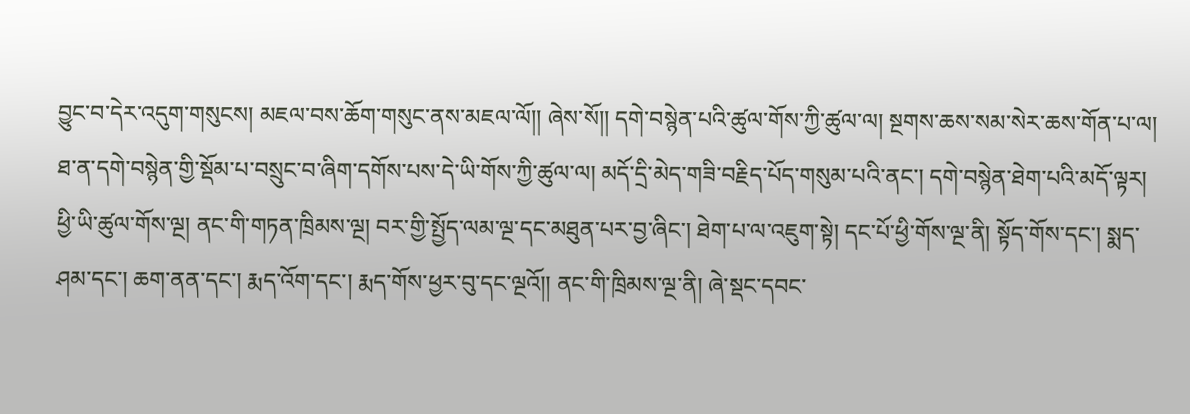བྱུང་བ་དེར་འདུག་གསུངས། མཇལ་བས་ཆོག་གསུང་ནས་མཇལ་ལོ།། ཞེས་སོ།། དགེ་བསྙེན་པའི་ཚུལ་གོས་ཀྱི་ཚུལ་ལ། སྔགས་ཆས་སམ་སེར་ཆས་གོན་པ་ལ། ཐ་ན་དགེ་བསྙེན་གྱི་སྡོམ་པ་བསྲུང་བ་ཞིག་དགོས་པས་དེ་ཡི་གོས་ཀྱི་ཚུལ་ལ། མདོ་དྲི་མེད་གཟི་བརྗིད་པོད་གསུམ་པའི་ནང་། དགེ་བསྙེན་ཐེག་པའི་མདོ་ལྟར། ཕྱི་ཡི་ཚུལ་གོས་ལྔ། ནང་གི་གཏན་ཁྲིམས་ལྔ། བར་གྱི་སྤྱོད་ལམ་ལྔ་དང་མཐུན་པར་བྱ་ཞིང་། ཐེག་པ་ལ་འཇུག་སྟེ། དང་པོ་ཕྱི་གོས་ལྔ་ནི། སྟོད་གོས་དང་། སྨད་ཤམ་དང་། ཆག་ནན་དང་། རྨད་འོག་དང་། རྨད་གོས་ཕྱར་བུ་དང་ལྔའོ།། ནང་གི་ཁྲིམས་ལྔ་ནི། ཞེ་སྡང་དབང་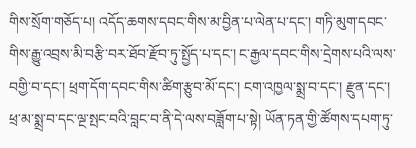གིས་སྲོག་གཅོད་པ། འདོད་ཆགས་དབང་གིས་མ་བྱིན་པ་ལེན་པ་དང་། གཏི་མུག་དབང་གིས་རྒྱུ་འབྲས་མི་བརྩི་བར་ཐོབ་རྫོབ་ཏུ་སྤྱོད་པ་དང་། ང་རྒྱལ་དབང་གིས་དྲེགས་པའི་ལས་བགྱི་བ་དང་། ཕྲག་དོག་དབང་གིས་ཚིག་རྩུབ་མོ་དང་། ངག་འཁྱལ་སྨྲ་བ་དང་། རྫུན་དང་། ཕྲ་མ་སྨྲ་བ་དང་ལྔ་སྤང་བའི་བླང་བ་ནི་དེ་ལས་བཟློག་པ་སྟེ། ཡོན་ཏན་གྱི་ཚོགས་དཔག་ཏུ་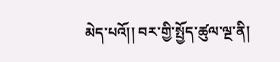མེད་པའོ།། བར་གྱི་སྤྱོད་ཚུལ་ལྔ་ནི།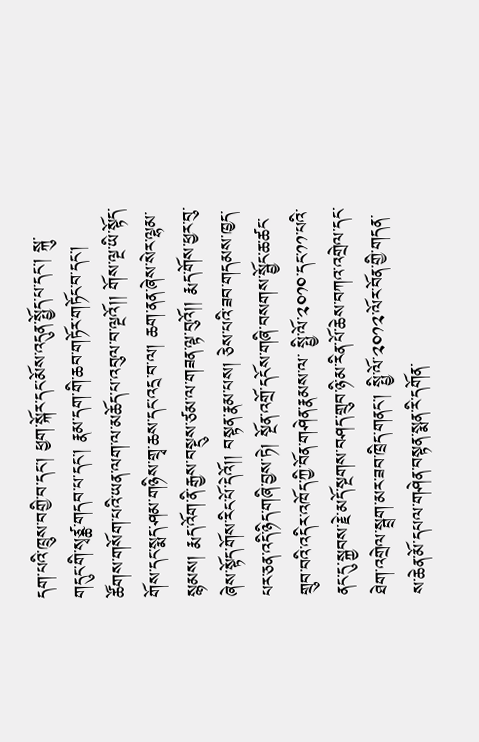དག་པའི་ཁྲུས་བགྱི་བ་དང་། ཕྱག་སྐོར་དང་མོས་འདུན་སྤྱོད་པ་དང་། སྐུ་གདུང་གི་སྭཙྪ་གདབ་པ་དང་། རྣམ་དག་གི་ཆབ་གཏོར་གཏོང་བ་དང་། ཚོགས་གསོག་པའི་ཡན་ལག་ལ་མཆོད་པ་འབུལ་བ་ལྔའོ།། གོས་ལྔ་ཡི་སྟོད་གོས་དང་སྨད་ཤམ་གཉིས་གྲྭ་ཆས་དང་འདྲ་བ་ལ། ཆག་ནན་ཞེས་སེར་ལྷམ་སྙམས། རྨད་འོག་ནི་རྒྱས་བསྡུས་ཙམ་ལ་གཟན་ལྟ་བུའོ།། རྨད་གོས་ཕྱར་བུ་ཞེས་སྟོད་གོས་རིང་པོ་དེའོ།། བསྟན་རྣམ་པས། ཅེས་པའི་ཟབ་གདམས་ཁྱད་པར་ཅན་འདི་ཉིད་གཞི་བྱས་ཏེ། སྔོན་འགྲོ་དངོས་གཞི་བསགས་སྦྱོང་ཆ་ཚང་གྲུབ་བའི་འདིར་འཁོད་ཀྱི་བོན་གཤེན་རྣམས་ལ་ སྤྱི་ལོ་༢༠༡༠་དང་༡༡་པའི་ནང་དུ་སྐྱབས་རྗེ་མདོ་སྔགས་བཤད་གྲུབ་ཉི་མ་རིན་པོ་ཆེས་བཀའ་འགྲེལ་དང་ཐེག་འགྲེལ་སྦྲག་མར་ཟབ་ཁྲིད་གནང་། སྤྱི་ལོ་༢༠༡༢་ལོར་བོན་གྱི་གདན་ས་ཆེན་མོ་དཔལ་གཤེན་བསྟན་སྨན་རི་དགོན་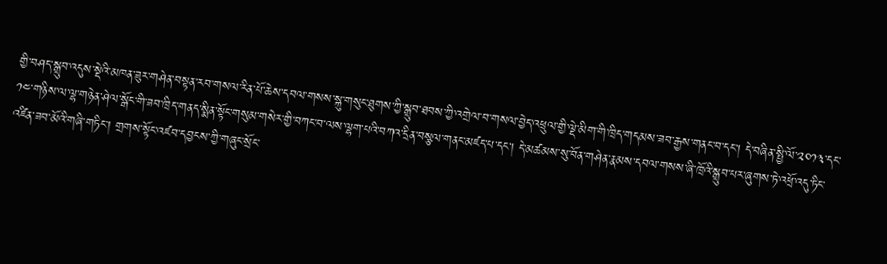གྱི་བཤད་སྒྲུབ་འདུས་སྡེའི་མཁན་ཟུར་གཤེན་བསྟན་རབ་གསལ་རིན་པོ་ཆེས་དབལ་གསས་སྐུ་གསུང་ཐུགས་ཀྱི་སྒྲུབ་ཐབས་ཀྱི་འགྲེལ་བ་གསལ་བྱེད་འཕྲུལ་གྱི་ལྡེ་མིག་གི་ཁྲིད་གདམས་ཟབ་རྒྱས་གནང་བ་དང་། དེ་བཞིན་སྤྱི་ལོ་༢༠༡༣་དང་༡༤་གཉིས་ལ་ལྷ་གཉེན་ཤེལ་སྒོང་གི་ཟབ་ཁྲིད་གནད་སྨིན་སྟོང་གསུམ་གསེར་གྱི་བཀང་བ་ལས་ལྷག་པའི་བཀའ་དྲིན་བསྩལ་གནང་མཛད་པ་དང་། དེ་མཚམས་སུ་བོན་གཤེན་རྣམས་དབལ་གསས་ཞི་ཁྲོའི་སྒྲུབ་པར་ཞུགས་ཏེ་འཕྲོ་འདུ་ཏིང་འཛིན་ཟབ་མོའི་གཞི་གཏིང་། གྲགས་སྟོང་འཛབ་དབྱངས་ཀྱི་གཞུང་སྲོང་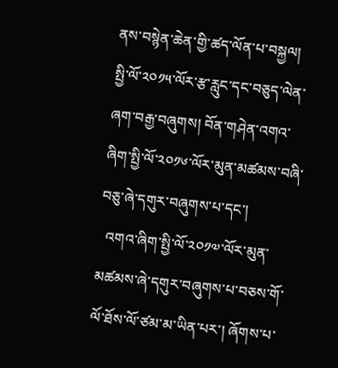ནས་བསྙེན་ཆེན་གྱི་ཚད་ལོན་པ་བསྐྱལ། སྤྱི་ལོ་༢༠༡༥་ལོར་རྩ་རླུང་དང་བཅུད་ལེན་ཞག་བརྒྱ་བཞུགས། བོན་གཤེན་འགའ་ཞིག་སྤྱི་ལོ་༢༠༡༦་ལོར་མུན་མཚམས་བཞི་བཅུ་ཞེ་དགུར་བཞུགས་པ་དང་།
  འགའ་ཞིག་སྤྱི་ལོ་༢༠༡༧་ལོར་མུན་མཚམས་ཞེ་དགུར་བཞུགས་པ་བཅས་གོ་ལོ་ཐོས་ལོ་ཙམ་མ་ཡིན་པར་། ཞོགས་པ་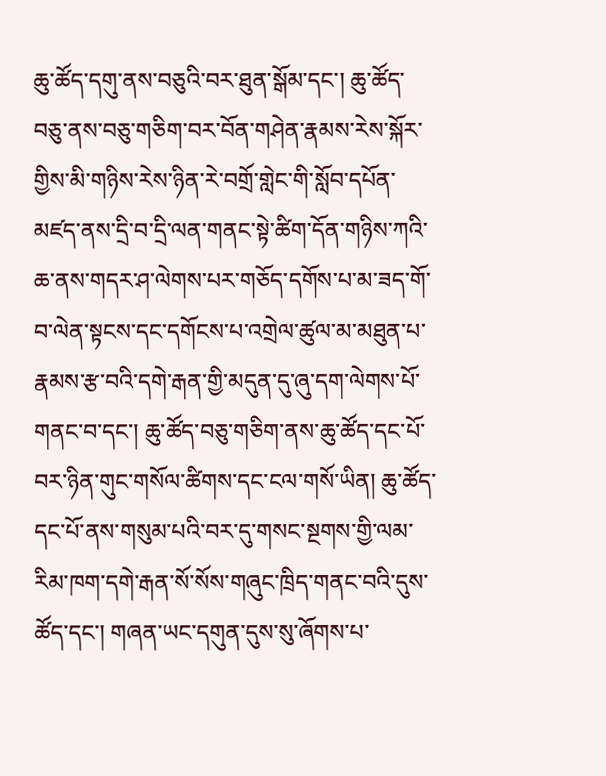ཆུ་ཚོད་དགུ་ནས་བཅུའི་བར་ཐུན་སྒོམ་དང་། ཆུ་ཚོད་བཅུ་ནས་བཅུ་གཅིག་བར་བོན་གཤེན་རྣམས་རེས་སྐོར་གྱིས་མི་གཉིས་རེས་ཉིན་རེ་བགྲོ་གླེང་གི་སློབ་དཔོན་མཛད་ནས་དྲི་བ་དྲི་ལན་གནང་སྟེ་ཚིག་དོན་གཉིས་ཀའི་ཆ་ནས་གདར་ཤ་ལེགས་པར་གཅོད་དགོས་པ་མ་ཟད་གོ་བ་ལེན་སྟངས་དང་དགོངས་པ་འགྲེལ་ཚུལ་མ་མཐུན་པ་རྣམས་རྩ་བའི་དགེ་རྒན་གྱི་མདུན་དུ་ཞུ་དག་ལེགས་པོ་གནང་བ་དང་། ཆུ་ཚོད་བཅུ་གཅིག་ནས་ཆུ་ཚོད་དང་པོ་བར་ཉིན་གུང་གསོལ་ཚིགས་དང་ངལ་གསོ་ཡིན། ཆུ་ཚོད་དང་པོ་ནས་གསུམ་པའི་བར་དུ་གསང་སྔགས་གྱི་ལམ་རིམ་ཁག་དགེ་རྒན་སོ་སོས་གཞུང་ཁྲིད་གནང་བའི་དུས་ཚོད་དང་། གཞན་ཡང་དགུན་དུས་སུ་ཞོགས་པ་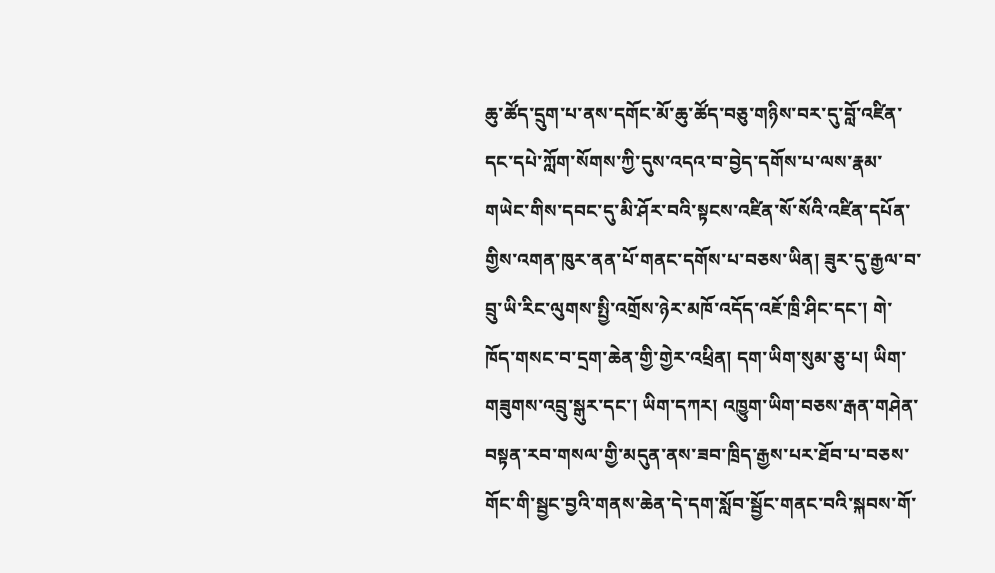ཆུ་ཚོད་དྲུག་པ་ནས་དགོང་མོ་ཆུ་ཚོད་བཅུ་གཉིས་བར་དུ་བློ་འཛིན་དང་དཔེ་ཀློག་སོགས་ཀྱི་དུས་འདའ་བ་བྱེད་དགོས་པ་ལས་རྣམ་གཡེང་གིས་དབང་དུ་མི་ཤོར་བའི་སྟངས་འཛིན་སོ་སོའི་འཛིན་དཔོན་གྱིས་འགན་ཁུར་ནན་པོ་གནང་དགོས་པ་བཅས་ཡིན། ཟུར་དུ་རྒྱལ་བ་བྲུ་ཡི་རིང་ལུགས་སྤྱི་འགྲོས་ཉེར་མཁོ་འདོད་འཇོ་ཁྲི་ཤིང་དང་། གེ་ཁོད་གསང་བ་དྲག་ཆེན་གྱི་གྱེར་འཕྲིན། དག་ཡིག་སུམ་ཅུ་པ། ཡིག་གཟུགས་འབྲུ་སྒུར་དང་། ཡིག་དཀར། འཁྱུག་ཡིག་བཅས་རྒན་གཤེན་བསྟན་རབ་གསལ་གྱི་མདུན་ནས་ཟབ་ཁྲིད་རྒྱས་པར་ཐོབ་པ་བཅས་གོང་གི་སྦྱང་བྱའི་གནས་ཆེན་དེ་དག་སློབ་སྦྱོང་གནང་བའི་སྐབས་གོ་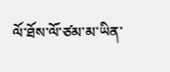ལོ་ཐོས་ལོ་ཙམ་མ་ཡིན་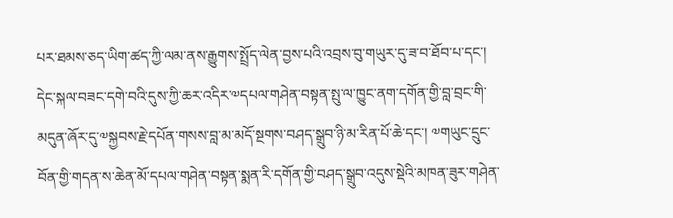པར་ཐམས་ཅད་ཡིག་ཚད་ཀྱི་ལམ་ནས་རྒྱུགས་སྤྲོད་ལེན་བྱས་པའི་འབྲས་བུ་གཡུར་དུ་ཟ་བ་ཐོབ་པ་དང་། དེང་སྐལ་བཟང་དགེ་བའི་དུས་ཀྱི་ཆར་འདིར་༧དཔལ་གཤེན་བསྟན་སྤུ་ལ་ཁྱུང་ནག་དགོན་གྱི་བླ་བྲང་གི་མདུན་ཞོར་དུ་༧སྐྱབས་རྗེ་དཔོན་གསས་བླ་མ་མདོ་སྔགས་བཤད་སྒྲུབ་ཉི་མ་རིན་པོ་ཆེ་དང་། ༧གཡུང་དྲུང་བོན་གྱི་གདན་ས་ཆེན་མོ་དཔལ་གཤེན་བསྟན་སྨན་རི་དགོན་གྱི་བཤད་སྒྲུབ་འདུས་སྡེའི་མཁན་ཟུར་གཤེན་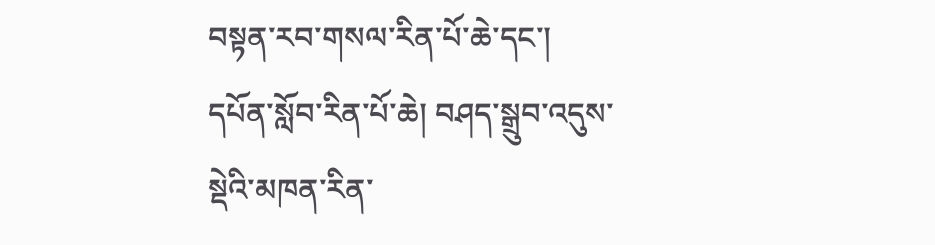བསྟན་རབ་གསལ་རིན་པོ་ཆེ་དང་། དཔོན་སློབ་རིན་པོ་ཆེ། བཤད་སྒྲུབ་འདུས་སྡེའི་མཁན་རིན་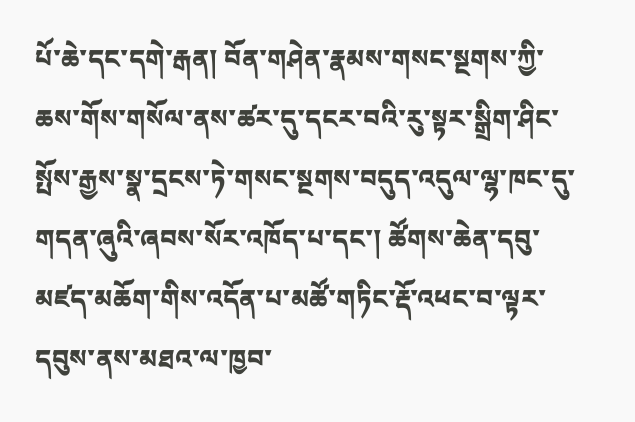པོ་ཆེ་དང་དགེ་རྒན། བོན་གཤེན་རྣམས་གསང་སྔགས་ཀྱི་ཆས་གོས་གསོལ་ནས་ཚར་དུ་དངར་བའི་རུ་སྟར་སྒྲིག་ཤིང་སྤོས་རྒྱས་སྣ་དྲངས་ཏེ་གསང་སྔགས་བདུད་འདུལ་ལྷ་ཁང་དུ་གདན་ཞུའི་ཞབས་སོར་འཁོད་པ་དང་། ཚོགས་ཆེན་དབུ་མཛད་མཆོག་གིས་འདོན་པ་མཚོ་གཏིང་རྡོ་འཕང་བ་ལྟར་དབུས་ནས་མཐའ་ལ་ཁྱབ་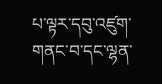པ་ལྟར་དབུ་འཛུག་གནང་བ་དང་ལྷན་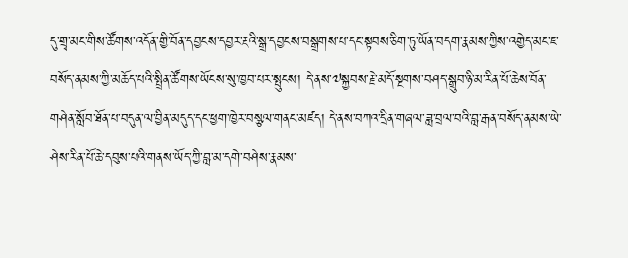དུ་གྲྭ་མང་གིས་ཚོགས་འདོན་གྱི་བོན་དབྱངས་དབྱར་རྔའི་སྒྲ་དབྱངས་བསྒྲགས་པ་དང་སྟབས་ཅིག་ཏུ་ཡོན་བདག་རྣམས་ཀྱིས་འགྱེད་མང་ཇ་བསོད་ནམས་ཀྱི་མཆོད་པའི་སྤྲིན་ཚོགས་ཡོངས་སུ་ཁྱབ་པར་སྤུངས། དེ་ནས་༧སྐྱབས་རྗེ་མདོ་སྔགས་བཤད་སྒྲུབ་ཉི་མ་རིན་པོ་ཆེས་བོན་གཤེན་སློབ་ཐོན་པ་བདུན་ལ་བྱིན་མདུད་དང་ཕྱག་ཁྱེར་བསྩལ་གནང་མཛད། དེ་ནས་བཀའ་དྲིན་གཞལ་ཟླ་བྲལ་བའི་བླ་རྒན་བསོད་ནམས་ཡེ་ཤེས་རིན་པོ་ཆེ་དབུས་པའི་གནས་ཡོད་ཀྱི་བླ་མ་དགེ་བཤེས་རྣམས་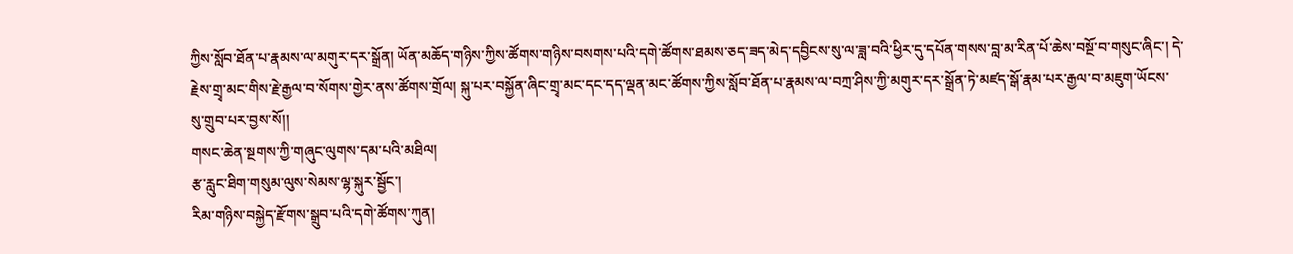ཀྱིས་སློབ་ཐོན་པ་རྣམས་ལ་མགུར་དར་སྒྲོན། ཡོན་མཆོད་གཉིས་ཀྱིས་ཚོགས་གཉིས་བསགས་པའི་དགེ་ཚོགས་ཐམས་ཅད་ཟད་མེད་དབྱིངས་སུ་ལ་ཟླ་བའི་ཕྱིར་དུ་དཔོན་གསས་བླ་མ་རིན་པོ་ཆེས་བསྔོ་བ་གསུང་ཞིང་། དེ་རྗེས་གྲྭ་མང་གིས་རྗེ་རྒྱལ་བ་སོགས་གྱེར་ནས་ཚོགས་གྲོལ། སྐུ་པར་བསྐྱོན་ཞིང་གྲྭ་མང་དང་དད་ལྡན་མང་ཚོགས་ཀྱིས་སློབ་ཐོན་པ་རྣམས་ལ་བཀྲ་ཤིས་ཀྱི་མགུར་དར་སྒྲོན་ཏེ་མཛད་སྒོ་རྣམ་པར་རྒྱལ་བ་མཇུག་ཡོངས་སུ་གྲུབ་པར་བྱས་སོ།།
གསང་ཆེན་སྔགས་ཀྱི་གཞུང་ལུགས་དམ་པའི་མཐིལ།
རྩ་རླུང་ཐིག་གསུམ་ལུས་སེམས་ལྷ་སྐུར་སྦྱོང་།
རིམ་གཉིས་བསྐྱེད་རྫོགས་སྒྲུབ་པའི་དགེ་ཚོགས་ཀུན།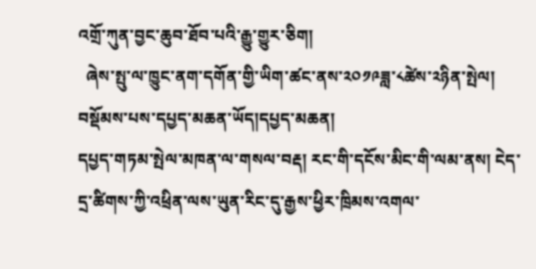འགྲོ་ཀུན་བྱང་ཆུབ་ཐོབ་པའི་རྒྱུ་གྱུར་ཅིག།
  ཞེས་སྤུ་ལ་ཁྱུང་ནག་དགོན་གྱི་ཡིག་ཚང་ནས་༢༠༡༩ཟླ་༨ཚེས་༢ཉིན་སྤེལ།
བསྡོམས་པས་དཔྱད་མཆན་ཡོད།དཔྱད་མཆན།
དཔྱད་གཏམ་སྤེལ་མཁན་ལ་གསལ་བརྡ། རང་གི་དངོས་མིང་གི་ལམ་ནས། ངེད་དྲ་ཚིགས་ཀྱི་འཕྲིན་ལས་ཡུན་རིང་དུ་རྒྱས་ཕྱིར་ཁྲིམས་འགལ་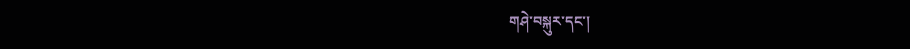གཤེ་བསྐུར་དང་།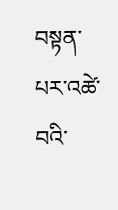བསྟན་པར་འཚེ་བའི་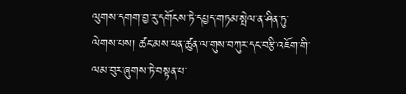ལུགས་དགག་བྱ་རུ་དགོངས་ཏེ་དཔྱད་གཏམ་སྤེལ་ན་ཤིན་ཏུ་ལེགས་པས། ཚང་མས་ཕན་ཚུན་ལ་གུས་བཀུར་དང་བརྩི་འཇོག་གི་ལམ་བུར་ཞུགས་ཏེ་བསྟན་པ་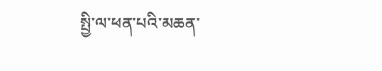སྤྱི་ལ་ཕན་པའི་མཆན་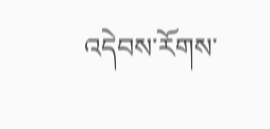འདེབས་རོགས་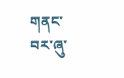གནང་བར་ཞུ་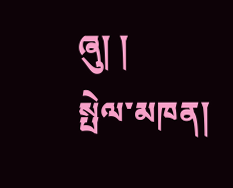ཞུ། །
སྤེལ་མཁན།